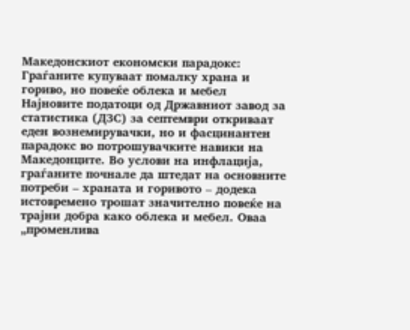Македонскиот економски парадокс: Граѓаните купуваат помалку храна и гориво, но повеќе облека и мебел
Најновите податоци од Државниот завод за статистика (ДЗС) за септември откриваат еден вознемирувачки, но и фасцинантен парадокс во потрошувачките навики на Македонците. Во услови на инфлација, граѓаните почнале да штедат на основните потреби – храната и горивото – додека истовремено трошат значително повеќе на трајни добра како облека и мебел. Оваа „променлива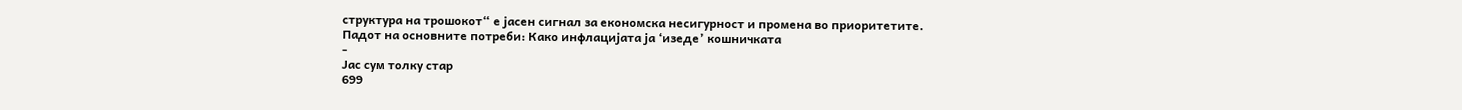структура на трошокот“ е јасен сигнал за економска несигурност и промена во приоритетите.
Падот на основните потреби: Како инфлацијата ја ‘изеде’ кошничката
-
Јас сум толку стар
699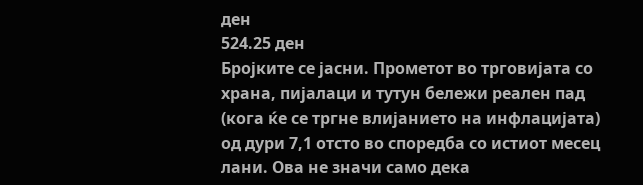ден
524.25 ден
Бројките се јасни. Прометот во трговијата со храна, пијалаци и тутун бележи реален пад (кога ќе се тргне влијанието на инфлацијата) од дури 7,1 отсто во споредба со истиот месец лани. Ова не значи само дека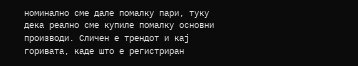номинално сме дале помалку пари, туку дека реално сме купиле помалку основни производи. Сличен е трендот и кај горивата, каде што е регистриран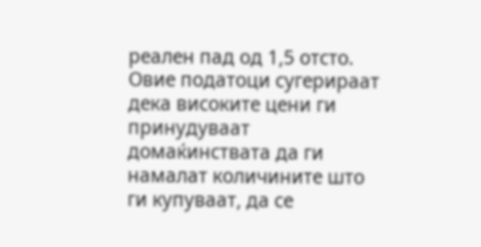реален пад од 1,5 отсто. Овие податоци сугерираат дека високите цени ги принудуваат домаќинствата да ги намалат количините што ги купуваат, да се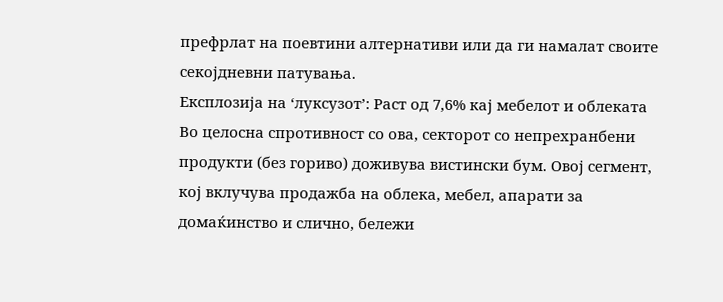префрлат на поевтини алтернативи или да ги намалат своите секојдневни патувања.
Експлозија на ‘луксузот’: Раст од 7,6% кај мебелот и облеката
Во целосна спротивност со ова, секторот со непрехранбени продукти (без гориво) доживува вистински бум. Овој сегмент, кој вклучува продажба на облека, мебел, апарати за домаќинство и слично, бележи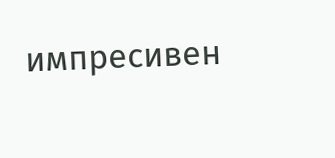импресивен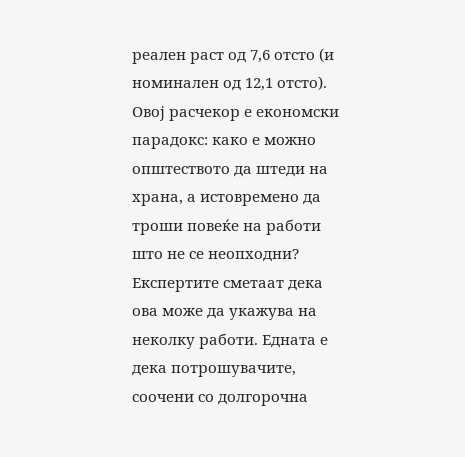реален раст од 7,6 отсто (и номинален од 12,1 отсто). Овој расчекор е економски парадокс: како е можно општеството да штеди на храна, а истовремено да троши повеќе на работи што не се неопходни?
Експертите сметаат дека ова може да укажува на неколку работи. Едната е дека потрошувачите, соочени со долгорочна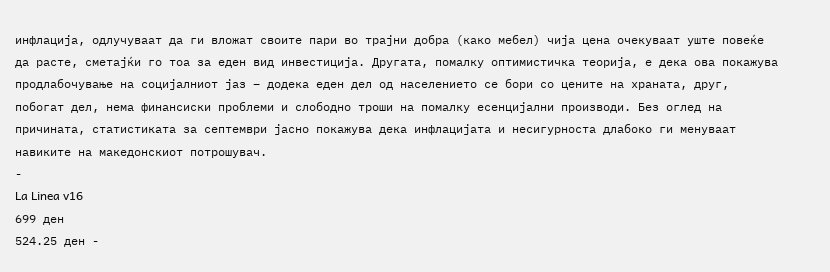инфлација, одлучуваат да ги вложат своите пари во трајни добра (како мебел) чија цена очекуваат уште повеќе да расте, сметајќи го тоа за еден вид инвестиција. Другата, помалку оптимистичка теорија, е дека ова покажува продлабочување на социјалниот јаз – додека еден дел од населението се бори со цените на храната, друг, побогат дел, нема финансиски проблеми и слободно троши на помалку есенцијални производи. Без оглед на причината, статистиката за септември јасно покажува дека инфлацијата и несигурноста длабоко ги менуваат навиките на македонскиот потрошувач.
-
La Linea v16
699 ден
524.25 ден -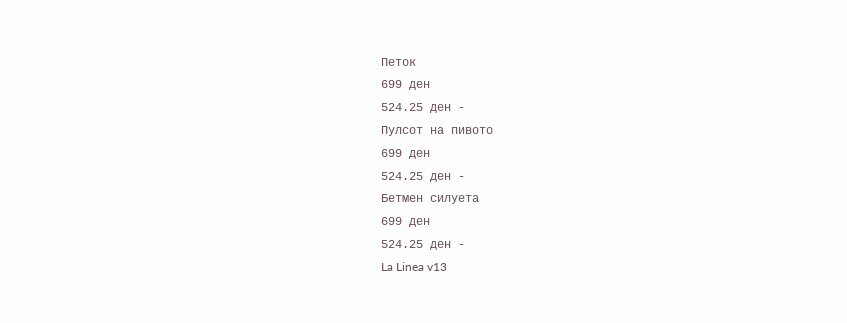Петок
699 ден
524.25 ден -
Пулсот на пивото
699 ден
524.25 ден -
Бетмен силуета
699 ден
524.25 ден -
La Linea v13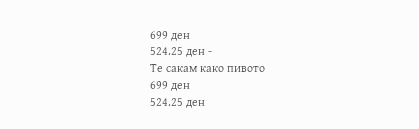699 ден
524.25 ден -
Те сакам како пивото
699 ден
524.25 ден